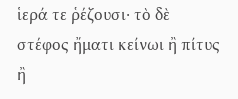ἱερά τε ῥέζουσι· τὸ δὲ στέφος ἤματι κείνωι ἢ πίτυς ἢ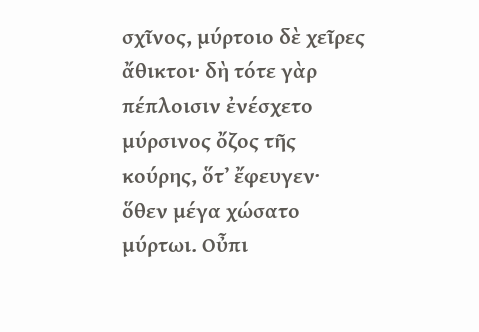σχῖνος, μύρτοιο δὲ χεῖρες ἄθικτοι· δὴ τότε γὰρ πέπλοισιν ἐνέσχετο μύρσινος ὄζος τῆς κούρης, ὅτʼ ἔφευγεν· ὅθεν μέγα χώσατο μύρτωι. Οὖπι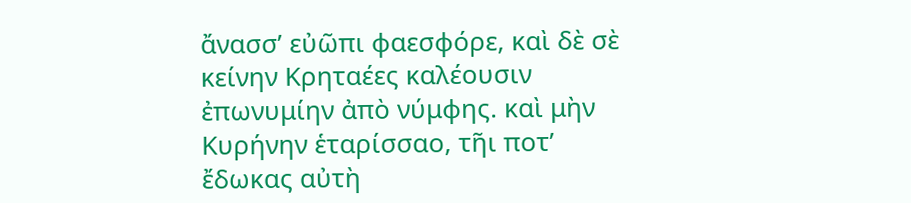ἄνασσʼ εὐῶπι φαεσφόρε, καὶ δὲ σὲ κείνην Κρηταέες καλέουσιν ἐπωνυμίην ἀπὸ νύμφης. καὶ μὴν Κυρήνην ἑταρίσσαο, τῆι ποτʼ ἔδωκας αὐτὴ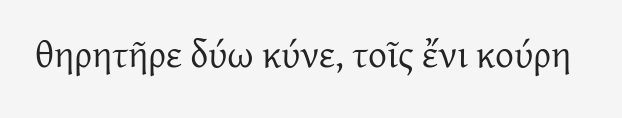θηρητῆρε δύω κύνε, τοῖς ἔνι κούρη